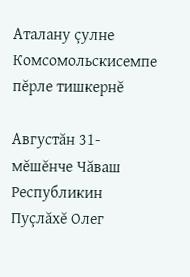Аталану çулне Комсомольскисемпе пĕрле тишкернĕ

Августăн 31-мĕшĕнче Чăваш Республикин Пуçлăхĕ Олег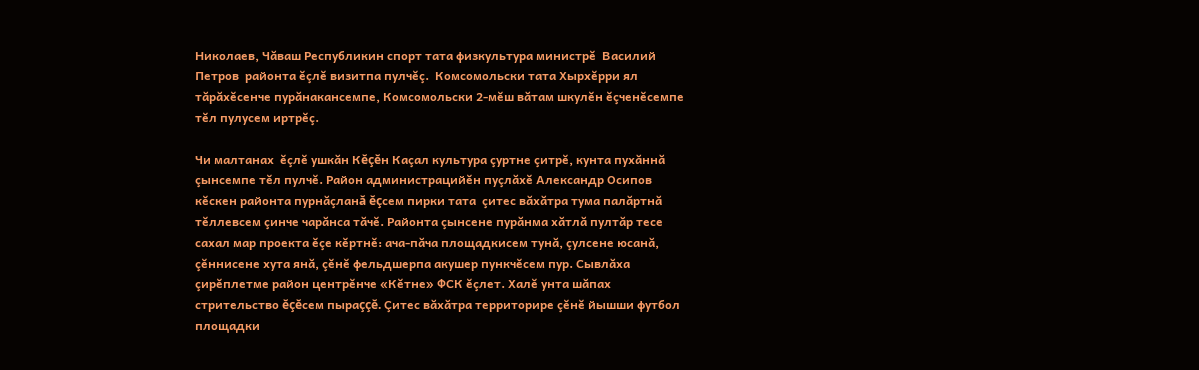Николаев, Чăваш Республикин спорт тата физкультура министрĕ  Василий Петров  районта ĕçлĕ визитпа пулчĕç.  Комсомольски тата Хырхĕрри ял тăрăхĕсенче пурăнакансемпе, Комсомольски 2-мĕш вăтам шкулĕн ĕçченĕсемпе тĕл пулусем иртрĕç.

Чи малтанах  ĕçлĕ ушкăн Кĕçĕн Каçал культура çуртне çитрĕ, кунта пухăннă çынсемпе тĕл пулчĕ. Район администрацийĕн пуçлăхĕ Александр Осипов  кĕскен районта пурнăçланă ĕçсем пирки тата  çитес вăхăтра тума палăртнă тĕллевсем çинче чарăнса тăчĕ. Районта çынсене пурăнма хăтлă пултăр тесе сахал мар проекта ĕçе кĕртнĕ: ача-пăча площадкисем тунă, çулсене юсанă, çĕннисене хута янă, çĕнĕ фельдшерпа акушер пункчĕсем пур. Сывлăха çирĕплетме район центрĕнче «Кĕтне» ФСК ĕçлет. Халĕ унта шăпах стрительство ĕçĕсем пыраççĕ. Çитес вăхăтра территорире çĕнĕ йышши футбол площадки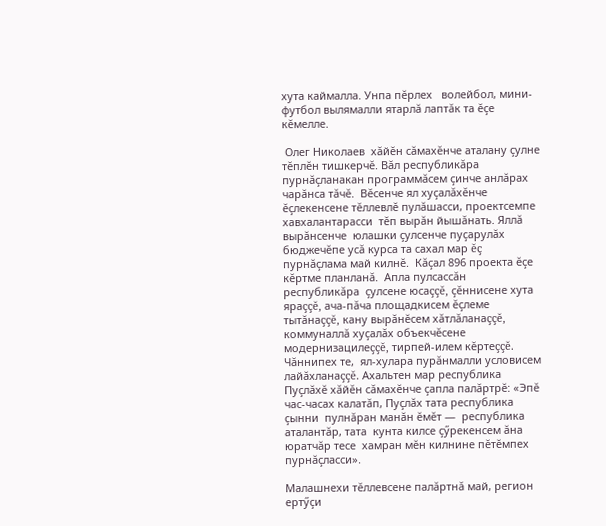хута каймалла. Унпа пĕрлех   волейбол, мини-футбол вылямалли ятарлă лаптăк та ĕçе кĕмелле.

 Олег Николаев  хăйĕн сăмахĕнче аталану çулне тĕплĕн тишкерчĕ. Вăл республикăра пурнăçланакан программăсем çинче анлăрах чарăнса тăчĕ.  Вĕсенче ял хуçалăхĕнче ĕçлекенсене тĕллевлĕ пулăшасси, проектсемпе хавхалантарасси  тĕп вырăн йышăнать. Яллă вырăнсенче  юлашки çулсенче пуçарулăх бюджечĕпе усă курса та сахал мар ĕç пурнăçлама май килнĕ.  Кăçал 896 проекта ĕçе кĕртме планланă.  Апла пулсассăн республикăра  çулсене юсаççĕ, çĕннисене хута яраççĕ, ача-пăча площадкисем ĕçлеме тытăнаççĕ, кану вырăнĕсем хăтлăланаççĕ, коммуналлă хуçалăх объекчĕсене модернизацилеççĕ, тирпей-илем кĕртеççĕ. Чăннипех те,  ял-хулара пурăнмалли условисем  лайăхланаççĕ. Ахальтен мар республика Пуçлăхĕ хăйĕн сăмахĕнче çапла палăртрĕ: «Эпĕ час-часах калатăп, Пуçлăх тата республика çынни  пулнăран манăн ĕмĕт —  республика аталантăр, тата  кунта килсе çӳрекенсем ăна юратчăр тесе  хамран мĕн килнине пĕтĕмпех пурнăçласси».

Малашнехи тĕллевсене палăртнă май, регион ертӳçи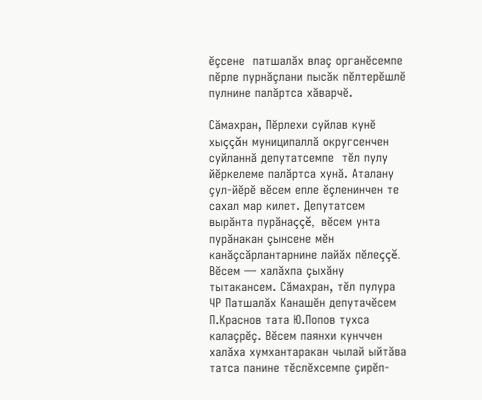ĕçсене  патшалăх влаç органĕсемпе пĕрле пурнăçлани пысăк пĕлтерĕшлĕ пулнине палăртса хăварчĕ.

Сăмахран, Пĕрлехи суйлав кунĕ хыççăн муниципаллă округсенчен  суйланнă депутатсемпе  тĕл пулу йĕркелеме палăртса хунă. Аталану çул-йĕрĕ вĕсем епле ĕçленинчен те сахал мар килет. Депутатсем  вырăнта пурăнаççĕ,  вĕсем унта пурăнакан çынсене мĕн канăçсăрлантарнине лайăх пĕлеççĕ. Вĕсем — халăхпа çыхăну тытакансем. Сăмахран, тĕл пулура ЧР Патшалăх Канашĕн депутачĕсем П.Краснов тата Ю.Попов тухса калаçрĕç. Вĕсем паянхи кунччен халăха хумхантаракан чылай ыйтăва татса панине тĕслĕхсемпе çирĕп-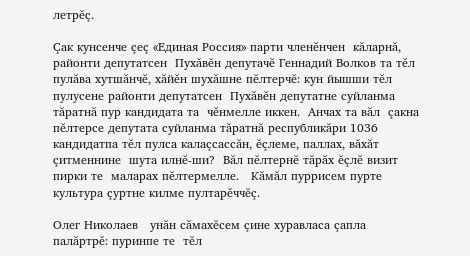летрĕç.

Çак кунсенче çеç «Единая Россия» парти членĕнчен  кăларнă, районти депутатсен  Пухăвĕн депутачĕ Геннадий Волков та тĕл пулăва хутшăнчĕ, хăйĕн шухăшне пĕлтерчĕ: кун йышши тĕл пулусене районти депутатсен  Пухăвĕн депутатне суйланма тăратнă пур кандидата та  чĕнмелле иккен.  Анчах та вăл  çакна пĕлтерсе депутата суйланма тăратнă республикăри 1036  кандидатпа тĕл пулса калаçсассăн, ĕçлеме, паллах, вăхăт çитменнине  шута илнĕ-ши?  Вăл пĕлтернĕ тăрăх ĕçлĕ визит пирки те  маларах пĕлтермелле.   Кăмăл пуррисем пурте культура çуртне килме пултарĕччĕç.

Олег Николаев   унăн сăмахĕсем çине хуравласа çапла палăртрĕ: пуринпе те  тĕл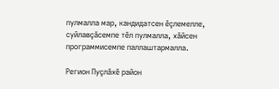пулмалла мар, кандидатсен ĕçлемелле,  суйлавçăсемпе тĕл пулмалла, хăйсен программисемпе паллаштармалла.

Регион Пуçлăхĕ район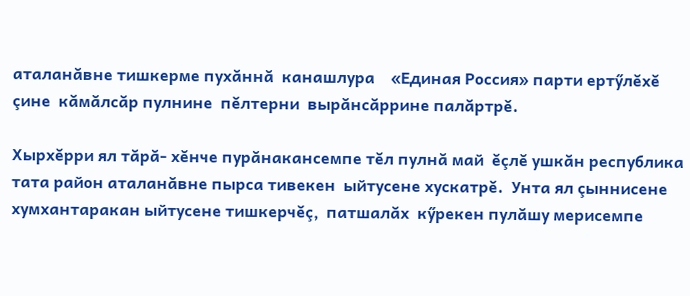аталанăвне тишкерме пухăннă  канашлура    «Единая Россия» парти ертӳлĕхĕ  çине  кăмăлсăр пулнине  пĕлтерни  вырăнсăррине палăртрĕ.

Хырхĕрри ял тăрă- хĕнче пурăнакансемпе тĕл пулнă май  ĕçлĕ ушкăн республика тата район аталанăвне пырса тивекен  ыйтусене хускатрĕ.  Унта ял çыннисене  хумхантаракан ыйтусене тишкерчĕç,  патшалăх  кӳрекен пулăшу мерисемпе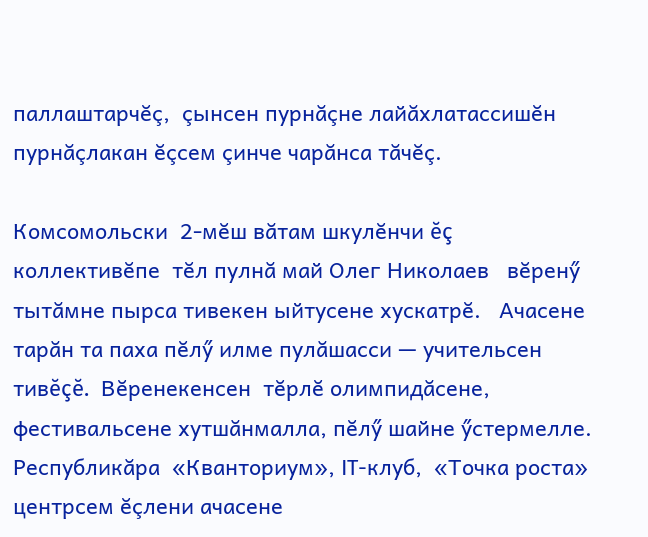паллаштарчĕç,  çынсен пурнăçне лайăхлатассишĕн пурнăçлакан ĕçсем çинче чарăнса тăчĕç.

Комсомольски  2-мĕш вăтам шкулĕнчи ĕç коллективĕпе  тĕл пулнă май Олег Николаев   вĕренӳ тытăмне пырса тивекен ыйтусене хускатрĕ.   Ачасене тарăн та паха пĕлӳ илме пулăшасси — учительсен тивĕçĕ.  Вĕренекенсен  тĕрлĕ олимпидăсене, фестивальсене хутшăнмалла, пĕлӳ шайне ӳстермелле. Республикăра  «Кванториум», IT-клуб,  «Точка роста»  центрсем ĕçлени ачасене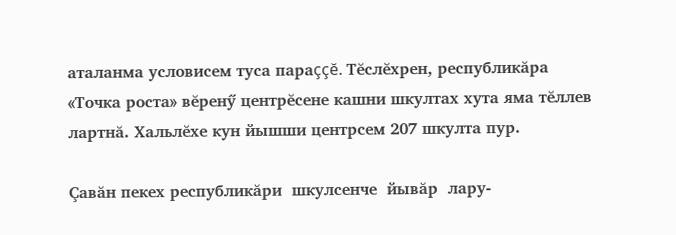аталанма условисем туса параççĕ. Тĕслĕхрен, республикăра «Точка роста» вĕренӳ центрĕсене кашни шкултах хута яма тĕллев лартнă. Хальлĕхе кун йышши центрсем 207 шкулта пур.

Çавăн пекех республикăри  шкулсенче  йывăр  лару-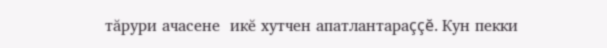тăрури ачасене  икĕ хутчен апатлантараççĕ. Кун пекки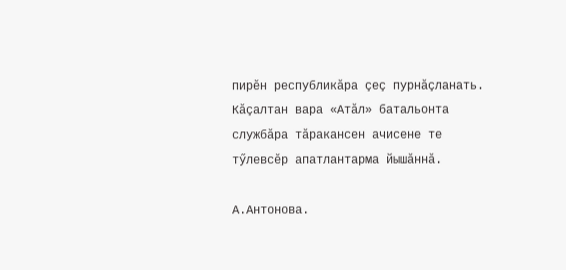пирĕн республикăра çеç пурнăçланать.  Кăçалтан вара «Атăл» батальонта службăра тăракансен ачисене те тӳлевсĕр апатлантарма йышăннă.

А.Антонова.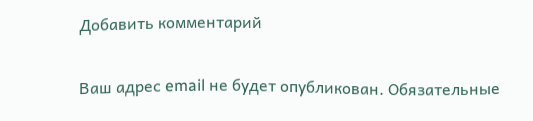Добавить комментарий

Ваш адрес email не будет опубликован. Обязательные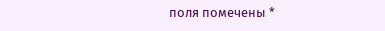поля помечены *